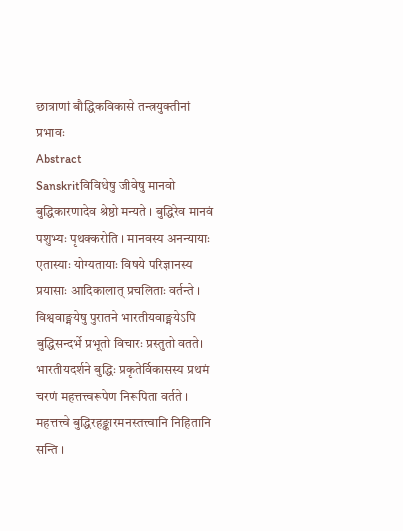छात्राणां बौद्धिकविकासे तन्त्रयुक्तीनां प्रभावः
Abstract
Sanskritविविधेषु जीवेषु मानवो बुद्धिकारणादेव श्रेष्ठो मन्यते । बुद्धिरेव मानवं पशुभ्यः पृथक्करोति । मानवस्य अनन्यायाः एतास्याः योग्यतायाः विषये परिज्ञानस्य प्रयासाः आदिकालात् प्रचलिताः वर्तन्ते । विश्ववाङ्मयेषु पुरातने भारतीयवाङ्मयेऽपि बुद्धिसन्दर्भे प्रभूतो विचारः प्रस्तुतो वतते। भारतीयदर्शने बुद्धिः प्रकृतेर्विकासस्य प्रथमं चरणं महत्तत्त्वरूपेण निरूपिता वर्तते । महत्तत्त्वे बुद्धिरहङ्कारमनस्तत्त्वानि निहितानि सन्ति ।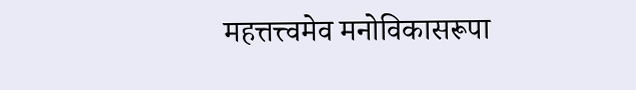महत्तत्त्वमेव मनोविकासरूपा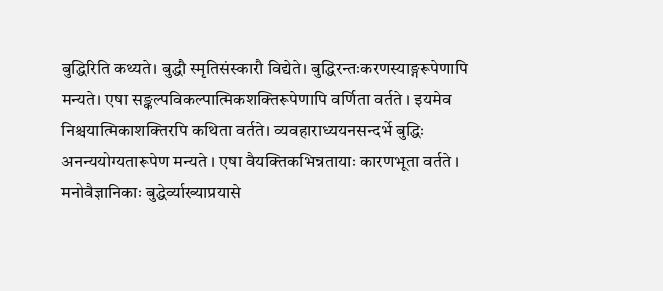बुद्धिरिति कथ्यते। बुद्धौ स्मृतिसंस्कारौ विद्येते। बुद्धिरन्तःकरणस्याङ्गरूपेणापि मन्यते। एषा सङ्कल्पविकल्पात्मिकशक्तिरूपेणापि वर्णिता वर्तते । इयमेव निश्चयात्मिकाशक्तिरपि कथिता वर्तते। व्यवहाराध्ययनसन्दर्भे बुद्धिः अनन्ययोग्यतारूपेण मन्यते । एषा वैयक्तिकभिन्नतायाः कारणभूता वर्तते । मनोवैज्ञानिकाः बुद्धेर्व्याख्याप्रयासे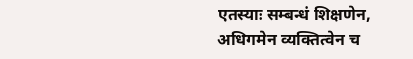एतस्याः सम्बन्धं शिक्षणेन, अधिगमेन व्यक्तित्वेन च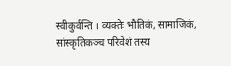स्वीकुर्वन्ति । व्यक्तेः भौतिकं, सामाजिकं, सांस्कृतिकञ्च परिवेशं तस्य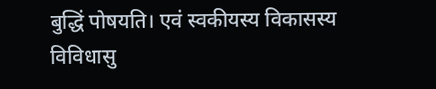बुद्धिं पोषयति। एवं स्वकीयस्य विकासस्य विविधासु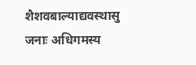शैशवबाल्याद्यवस्थासु जनाः अधिगमस्य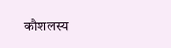कौशलस्य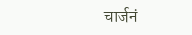चार्जनं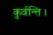कुर्वन्ति ।